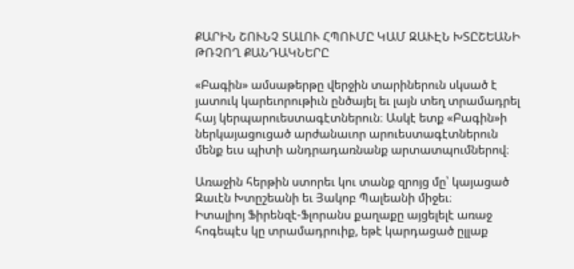ՔԱՐԻՆ ՇՈՒՆՉ ՏԱԼՈՒ ՀՊՈՒՄԸ ԿԱՄ ԶԱՒԷՆ ԽՏԸՇԵԱՆԻ ԹՌՉՈՂ ՔԱՆԴԱԿՆԵՐԸ

«Բագին» ամսաթերթը վերջին տարիներուն սկսած է յատուկ կարեւորութիւն ընծայել եւ լայն տեղ տրամադրել հայ կերպարուեստագէտներուն։ Ասկէ ետք «Բագին»ի ներկայացուցած արժանաւոր արուեստագէտներուն մենք եւս պիտի անդրադառնանք արտատպումներով։

Առաջին հերթին ստորեւ կու տանք զրոյց մը՝ կայացած Զաւէն Խտըշեանի եւ Յակոբ Պալեանի միջեւ։
Իտալիոյ Ֆիրենզէ-Ֆլորանս քաղաքը այցելելէ առաջ հոգեպէս կը տրամադրուիք, եթէ կարդացած ըլլաք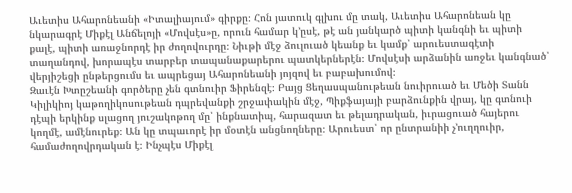Աւետիս Ահարոնեանի «Իտալիայում» գիրքը։ Հոն յատուկ գլխու մը տակ, Աւետիս Ահարոնեան կը նկարագրէ Միքէլ Անճելոյի «Մովսէս»ը, որուն համար կ՚ըսէ, թէ ան յանկարծ պիտի կանգնի եւ պիտի քալէ, պիտի առաջնորդէ իր ժողովուրդը։ Նիւթի մէջ ձուլուած կեանք եւ կամք՝ արուեստագէտի տաղանդով, խորապէս տարբեր տապանաքարերու պատկերներէն։ Մովսէսի արձանին առջեւ կանգնած՝ վերյիշեցի ընթերցումս եւ ապրեցայ Ահարոնեանի յոյզով եւ բաբախումով։
Զաւէն Խտըշեանի գործերը չեն գտնուիր Ֆիրենզէ։ Բայց Ցեղասպանութեան նուիրուած եւ Մեծի Տանն Կիլիկիոյ կաթողիկոսութեան դպրեվանքի շրջափակին մէջ, Պիքֆայայի բարձունքին վրայ, կը գտնուի դէպի երկինք սլացող յուշակոթող մը՝ ինքնատիպ, հարազատ եւ թելադրական, իւրացուած հայերու կողմէ, ամէնուրեք։ Ան կը տպաւորէ իր մօտէն անցնողները։ Արուեստ՝ որ ընտրանիի չ՚ուղղուիր, համաժողովրդական է։ Ինչպէս Միքէլ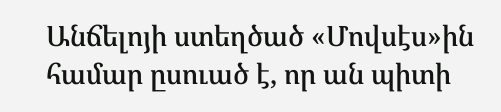Անճելոյի ստեղծած «Մովսէս»ին համար ըսուած է, որ ան պիտի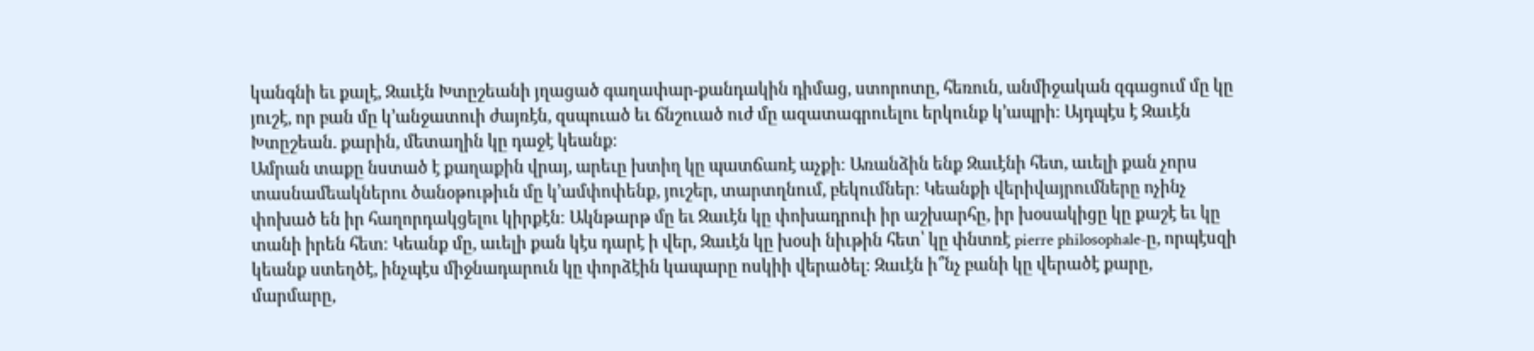կանգնի եւ քալէ, Զաւէն Խտըշեանի յղացած գաղափար-քանդակին դիմաց, ստորոտը, հեռուն, անմիջական զգացում մը կը յուշէ, որ բան մը կ՚անջատուի ժայռէն, զսպուած եւ ճնշուած ուժ մը ազատագրուելու երկունք կ՚ապրի։ Այդպէս է Զաւէն Խտըշեան. քարին, մետաղին կը դաջէ կեանք։
Ամրան տաքը նստած է քաղաքին վրայ, արեւը խտիղ կը պատճառէ աչքի։ Առանձին ենք Զաւէնի հետ, աւելի քան չորս տասնամեակներու ծանօթութիւն մը կ՚ամփոփենք, յուշեր, տարտղնում, բեկումներ։ Կեանքի վերիվայրումները ոչինչ փոխած են իր հաղորդակցելու կիրքէն։ Ակնթարթ մը եւ Զաւէն կը փոխադրուի իր աշխարհը, իր խօսակիցը կը քաշէ եւ կը տանի իրեն հետ։ Կեանք մը, աւելի քան կէս դարէ ի վեր, Զաւէն կը խօսի նիւթին հետ՝ կը փնտռէ pierre philosophale-ը, որպէսզի կեանք ստեղծէ, ինչպէս միջնադարուն կը փորձէին կապարը ոսկիի վերածել։ Զաւէն ի՞նչ բանի կը վերածէ քարը, մարմարը,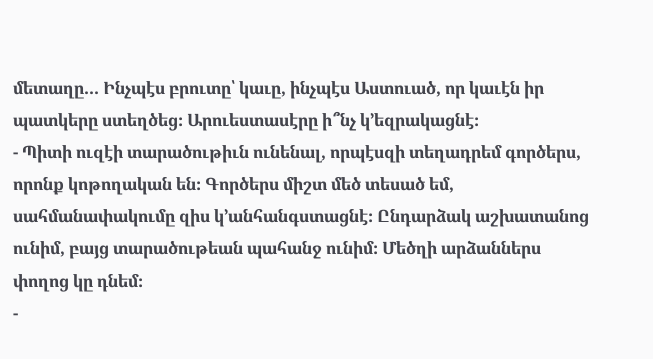մետաղը... Ինչպէս բրուտը՝ կաւը, ինչպէս Աստուած, որ կաւէն իր պատկերը ստեղծեց։ Արուեստասէրը ի՞նչ կ՚եզրակացնէ։
- Պիտի ուզէի տարածութիւն ունենալ, որպէսզի տեղադրեմ գործերս, որոնք կոթողական են։ Գործերս միշտ մեծ տեսած եմ, սահմանափակումը զիս կ՚անհանգստացնէ։ Ընդարձակ աշխատանոց ունիմ, բայց տարածութեան պահանջ ունիմ։ Մեծղի արձաններս փողոց կը դնեմ։
-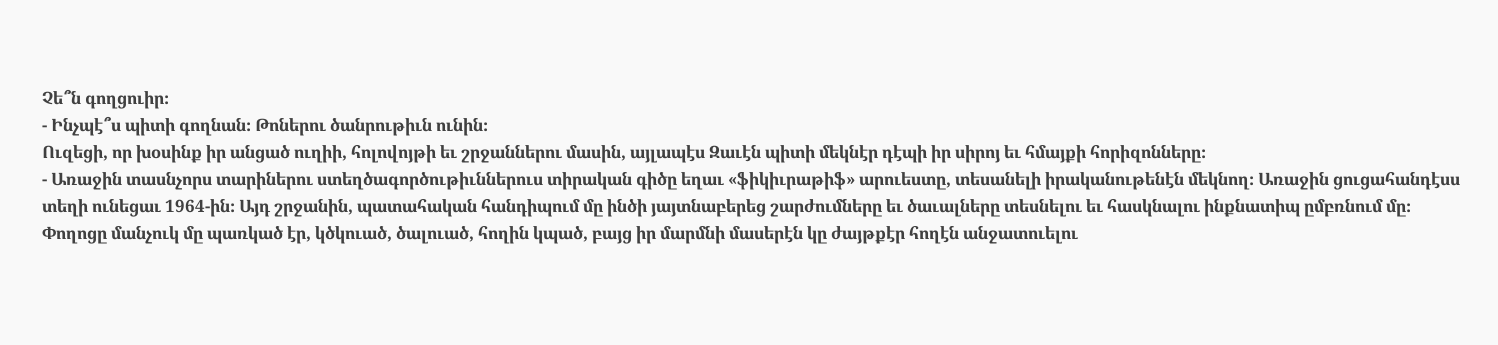Չե՞ն գողցուիր։
- Ինչպէ՞ս պիտի գողնան։ Թոներու ծանրութիւն ունին։
Ուզեցի, որ խօսինք իր անցած ուղիի, հոլովոյթի եւ շրջաններու մասին, այլապէս Զաւէն պիտի մեկնէր դէպի իր սիրոյ եւ հմայքի հորիզոնները։
- Առաջին տասնչորս տարիներու ստեղծագործութիւններուս տիրական գիծը եղաւ «ֆիկիւրաթիֆ» արուեստը, տեսանելի իրականութենէն մեկնող։ Առաջին ցուցահանդէսս տեղի ունեցաւ 1964-ին։ Այդ շրջանին, պատահական հանդիպում մը ինծի յայտնաբերեց շարժումները եւ ծաւալները տեսնելու եւ հասկնալու ինքնատիպ ըմբռնում մը։ Փողոցը մանչուկ մը պառկած էր, կծկուած, ծալուած, հողին կպած, բայց իր մարմնի մասերէն կը ժայթքէր հողէն անջատուելու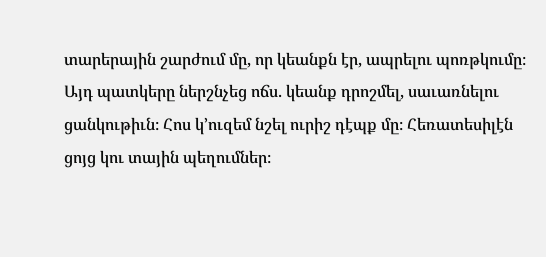տարերային շարժում մը, որ կեանքն էր, ապրելու պոռթկումը։ Այդ պատկերը ներշնչեց ոճս. կեանք դրոշմել, սաւառնելու ցանկութիւն։ Հոս կ՚ուզեմ նշել ուրիշ դէպք մը։ Հեռատեսիլէն ցոյց կու տային պեղումներ։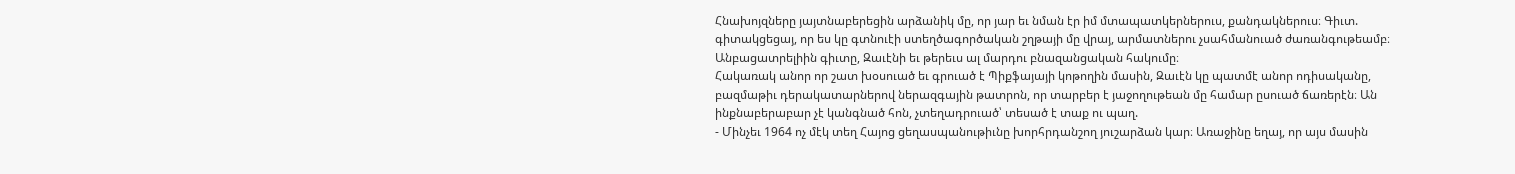Հնախոյզները յայտնաբերեցին արձանիկ մը, որ յար եւ նման էր իմ մտապատկերներուս, քանդակներուս։ Գիւտ. գիտակցեցայ, որ ես կը գտնուէի ստեղծագործական շղթայի մը վրայ, արմատներու չսահմանուած ժառանգութեամբ։
Անբացատրելիին գիւտը, Զաւէնի եւ թերեւս ալ մարդու բնազանցական հակումը։
Հակառակ անոր որ շատ խօսուած եւ գրուած է Պիքֆայայի կոթողին մասին, Զաւէն կը պատմէ անոր ոդիսականը, բազմաթիւ դերակատարներով ներազգային թատրոն, որ տարբեր է յաջողութեան մը համար ըսուած ճառերէն։ Ան ինքնաբերաբար չէ կանգնած հոն, չտեղադրուած՝ տեսած է տաք ու պաղ.
- Մինչեւ 1964 ոչ մէկ տեղ Հայոց ցեղասպանութիւնը խորհրդանշող յուշարձան կար։ Առաջինը եղայ, որ այս մասին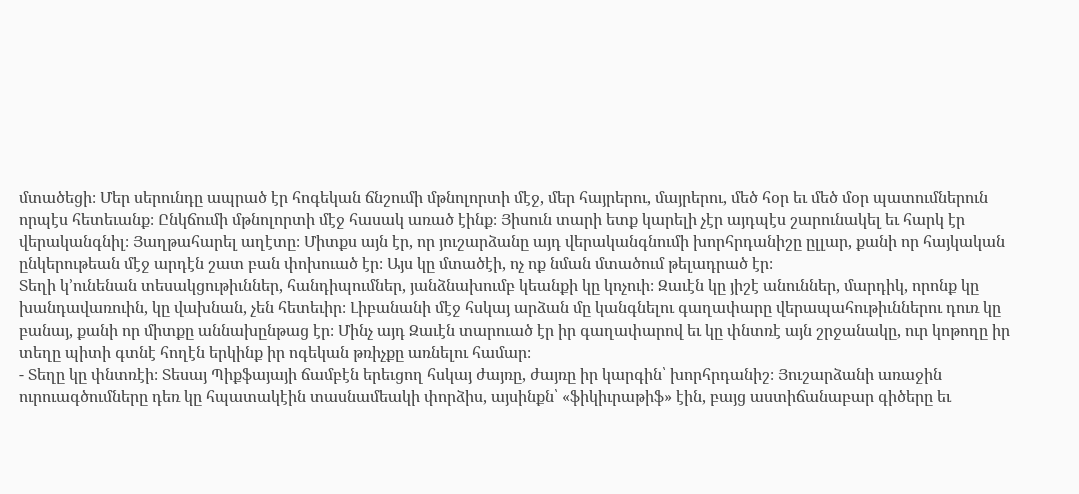մտածեցի։ Մեր սերունդը ապրած էր հոգեկան ճնշումի մթնոլորտի մէջ, մեր հայրերու, մայրերու, մեծ հօր եւ մեծ մօր պատումներուն որպէս հետեւանք։ Ընկճումի մթնոլորտի մէջ հասակ առած էինք։ Յիսուն տարի ետք կարելի չէր այդպէս շարունակել եւ հարկ էր վերականգնիլ։ Յաղթահարել աղէտը։ Միտքս այն էր, որ յուշարձանը այդ վերականգնումի խորհրդանիշը ըլլար, քանի որ հայկական ընկերութեան մէջ արդէն շատ բան փոխուած էր։ Այս կը մտածէի, ոչ ոք նման մտածում թելադրած էր։
Տեղի կ՚ունենան տեսակցութիւններ, հանդիպումներ, յանձնախումբ կեանքի կը կոչուի։ Զաւէն կը յիշէ անուններ, մարդիկ, որոնք կը խանդավառուին, կը վախնան, չեն հետեւիր։ Լիբանանի մէջ հսկայ արձան մը կանգնելու գաղափարը վերապահութիւններու դուռ կը բանայ, քանի որ միտքը աննախընթաց էր։ Մինչ այդ Զաւէն տարուած էր իր գաղափարով եւ կը փնտռէ այն շրջանակը, ուր կոթողը իր տեղը պիտի գտնէ հողէն երկինք իր ոգեկան թռիչքը առնելու համար։
- Տեղը կը փնտռէի։ Տեսայ Պիքֆայայի ճամբէն երեւցող հսկայ ժայռը, ժայռը իր կարգին՝ խորհրդանիշ։ Յուշարձանի առաջին ուրուագծումները դեռ կը հպատակէին տասնամեակի փորձիս, այսինքն՝ «ֆիկիւրաթիֆ» էին, բայց աստիճանաբար գիծերը եւ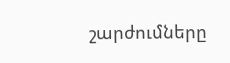շարժումները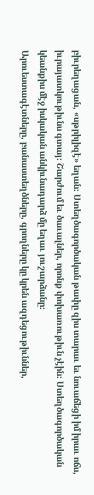բիւրեղացան, «սթրիլիզէ» եղան։ Ստեղծագործական թափը զիս տարաւ եւ նուաճեցի իմ իրաւ ոճս, իւրայատկութիւնս գտայ։ Շարժում եւ ծաւալներ, որոնք փոխառութիւն չէին։ Ստեղծագործական կեանքիս մէջ իսկական անկիւնադարձ մը եղաւ յուշարձանը։
Արուեստագէտները, բանաստեղծները, գրողները կը կրեն ազդեցութիւններ,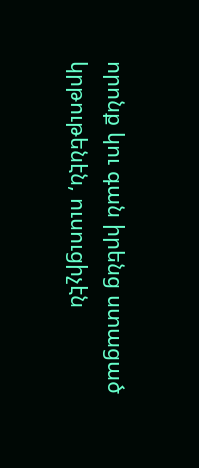որոնք կու գան իրենց ստացած կրթութենէն, ուսուցիչէն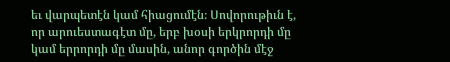եւ վարպետէն կամ հիացումէն։ Սովորութիւն է, որ արուեստագէտ մը, երբ խօսի երկրորդի մը կամ երրորդի մը մասին, անոր գործին մէջ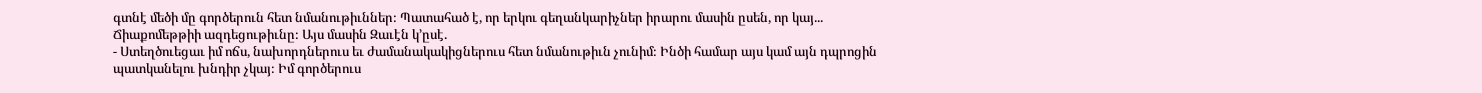գտնէ մեծի մը գործերուն հետ նմանութիւններ։ Պատահած է, որ երկու գեղանկարիչներ իրարու մասին ըսեն, որ կայ... Ճիաքոմեթթիի ազդեցութիւնը։ Այս մասին Զաւէն կ՚ըսէ.
- Ստեղծուեցաւ իմ ոճս, նախորդներուս եւ ժամանակակիցներուս հետ նմանութիւն չունիմ։ Ինծի համար այս կամ այն դպրոցին պատկանելու խնդիր չկայ։ Իմ գործերուս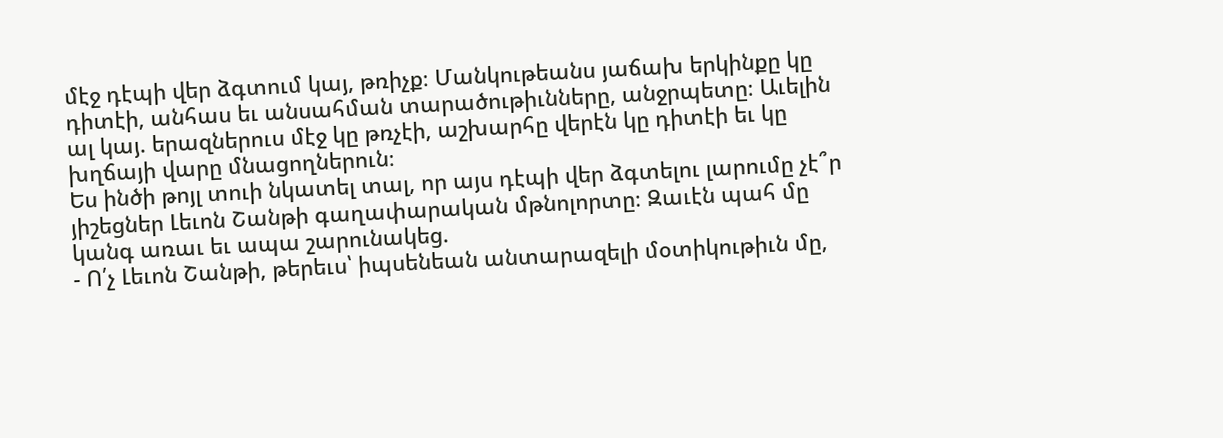մէջ դէպի վեր ձգտում կայ, թռիչք։ Մանկութեանս յաճախ երկինքը կը դիտէի, անհաս եւ անսահման տարածութիւնները, անջրպետը։ Աւելին ալ կայ. երազներուս մէջ կը թռչէի, աշխարհը վերէն կը դիտէի եւ կը խղճայի վարը մնացողներուն։
Ես ինծի թոյլ տուի նկատել տալ, որ այս դէպի վեր ձգտելու լարումը չէ՞ր յիշեցներ Լեւոն Շանթի գաղափարական մթնոլորտը։ Զաւէն պահ մը կանգ առաւ եւ ապա շարունակեց.
- Ո՛չ Լեւոն Շանթի, թերեւս՝ իպսենեան անտարազելի մօտիկութիւն մը,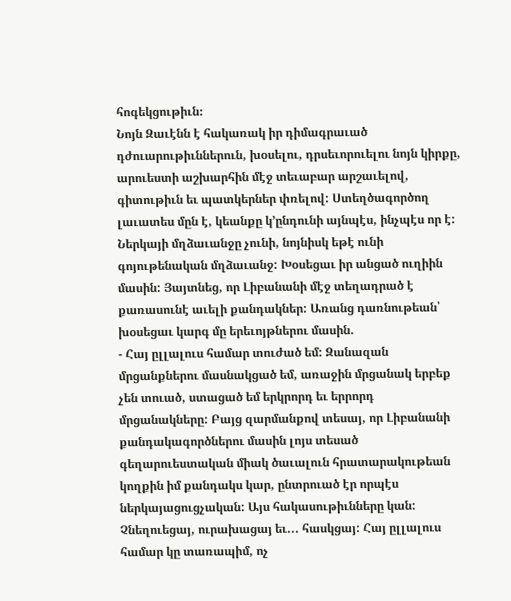հոգեկցութիւն։
Նոյն Զաւէնն է հակառակ իր դիմագրաւած դժուարութիւններուն, խօսելու, դրսեւորուելու նոյն կիրքը, արուեստի աշխարհին մէջ տեւաբար արշաւելով, գիտութիւն եւ պատկերներ փռելով: Ստեղծագործող լաւատես մըն է, կեանքը կ՚ընդունի այնպէս, ինչպէս որ է: Ներկայի մղձաւանջը չունի, նոյնիսկ եթէ ունի գոյութենական մղձաւանջ: Խօսեցաւ իր անցած ուղիին մասին: Յայտնեց, որ Լիբանանի մէջ տեղադրած է քառասունէ աւելի քանդակներ: Առանց դառնութեան՝ խօսեցաւ կարգ մը երեւոյթներու մասին.
- Հայ ըլլալուս համար տուժած եմ: Զանազան մրցանքներու մասնակցած եմ, առաջին մրցանակ երբեք չեն տուած, ստացած եմ երկրորդ եւ երրորդ մրցանակները: Բայց զարմանքով տեսայ, որ Լիբանանի քանդակագործներու մասին լոյս տեսած գեղարուեստական միակ ծաւալուն հրատարակութեան կողքին իմ քանդակս կար, ընտրուած էր որպէս ներկայացուցչական: Այս հակասութիւնները կան: Չնեղուեցայ, ուրախացայ եւ... հասկցայ: Հայ ըլլալուս համար կը տառապիմ, ոչ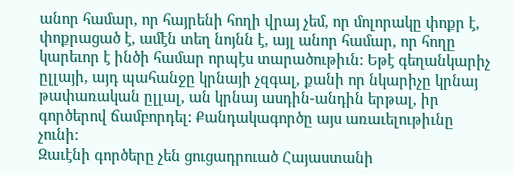անոր համար, որ հայրենի հողի վրայ չեմ, որ մոլորակը փոքր է, փոքրացած է, ամէն տեղ նոյնն է, այլ անոր համար, որ հողը կարեւոր է ինծի համար որպէս տարածութիւն: Եթէ գեղանկարիչ ըլլայի, այդ պահանջը կրնայի չզգալ, քանի որ նկարիչը կրնայ թափառական ըլլալ, ան կրնայ ասդին-անդին երթալ, իր գործերով ճամբորդել: Քանդակագործը այս առաւելութիւնը չունի:
Զաւէնի գործերը չեն ցուցադրուած Հայաստանի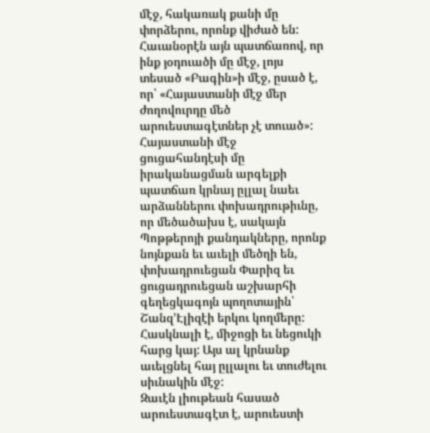մէջ, հակառակ քանի մը փորձերու, որոնք վիժած են: Հաւանօրէն այն պատճառով, որ ինք յօդուածի մը մէջ, լոյս տեսած «Բագին»ի մէջ, ըսած է, որ՝ «Հայաստանի մէջ մեր ժողովուրդը մեծ արուեստագէտներ չէ տուած»: Հայաստանի մէջ ցուցահանդէսի մը իրականացման արգելքի պատճառ կրնայ ըլլալ նաեւ արձաններու փոխադրութիւնը, որ մեծածախս է, սակայն Պոթթերոյի քանդակները, որոնք նոյնքան եւ աւելի մեծղի են, փոխադրուեցան Փարիզ եւ ցուցադրուեցան աշխարհի գեղեցկագոյն պողոտային՝ Շանզ՚Էլիզէի երկու կողմերը: Հասկնալի է, միջոցի եւ նեցուկի հարց կայ: Այս ալ կրնանք աւելցնել հայ ըլլալու եւ տուժելու սիւնակին մէջ:
Զաւէն լիութեան հասած արուեստագէտ է, արուեստի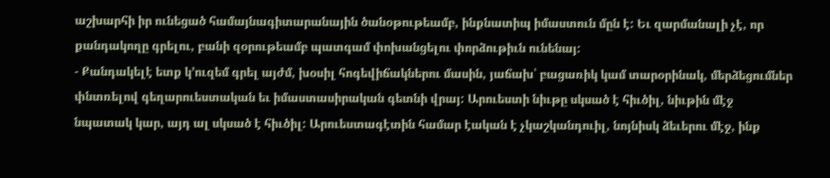աշխարհի իր ունեցած համայնագիտարանային ծանօթութեամբ, ինքնատիպ իմաստուն մըն է: Եւ զարմանալի չէ, որ քանդակողը գրելու, բանի զօրութեամբ պատգամ փոխանցելու փորձութիւն ունենայ:
- Քանդակելէ ետք կ՚ուզեմ գրել այժմ, խօսիլ հոգեվիճակներու մասին, յաճախ՝ բացառիկ կամ տարօրինակ, մերձեցումներ փնտռելով գեղարուեստական եւ իմաստասիրական գետնի վրայ: Արուեստի նիւթը սկսած է հիւծիլ, նիւթին մէջ նպատակ կար, այդ ալ սկսած է հիւծիլ: Արուեստագէտին համար էական է չկաշկանդուիլ, նոյնիսկ ձեւերու մէջ, ինք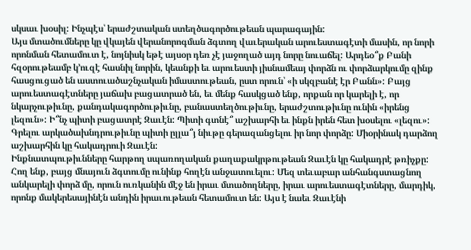սկսաւ խօսիլ: Ինչպէս՝ երաժշտական ստեղծագործութեան պարագային:
Այս մտածումները կը վկայեն վերանորոգման ձգտող վաւերական արուեստագէտի մասին, որ նորի որոնման հետամուտ է, նոյնիսկ եթէ այսօր դեռ չէ յաջողած այդ նորը նուաճել: Արդեօ՞ք Բանի հզօրութեամբ կ՚ուզէ հասնիլ նորին, կեանքի եւ արուեստի յիսնամեայ փորձն ու փորձարկումը զինք հասցուցած են աստուածաշնչական իմաստութեան, ըստ որուն՝ «ի սկզբանէ էր Բանն»: Բայց արուեստագէտները յաճախ բացատրած են, եւ մենք հասկցած ենք, որքան որ կարելի է, որ նկարչութիւնը, քանդակագործութիւնը, բանաստեղծութիւնը, երաժշտութիւնը ունին «իրենց լեզուն»: Ի՞նչ պիտի բացատրէ Զաւէն: Պիտի գտնէ՞ աշխարհի եւ ինքն իրեն հետ խօսելու «լեզու»: Գրելու արկածախնդրութիւնը պիտի ըլլա՞յ նիւթը գերազանցելու իր նոր փորձը: Միօրինակ դարձող աշխարհին կը հակադրուի Զաւէն:
Ինքնատպութիւնները հարթող սպառողական քաղաքակրթութեան Զաւէն կը հակադրէ թռիչքը: Հող ենք, բայց մնայուն ձգտումը ունինք հողէն անջատուելու: Մեզ տեւաբար անհանգստացնող անկարելի փորձ մը, որուն ուռկանին մէջ են իրաւ մտածողները, իրաւ արուեստագէտները, մարդիկ, որոնք մակերեսայինէն անդին իրաւութեան հետամուտ են: Այս է նաեւ Զաւէնի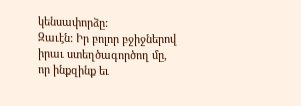կենսափորձը:
Զաւէն: Իր բոլոր բջիջներով իրաւ ստեղծագործող մը, որ ինքզինք եւ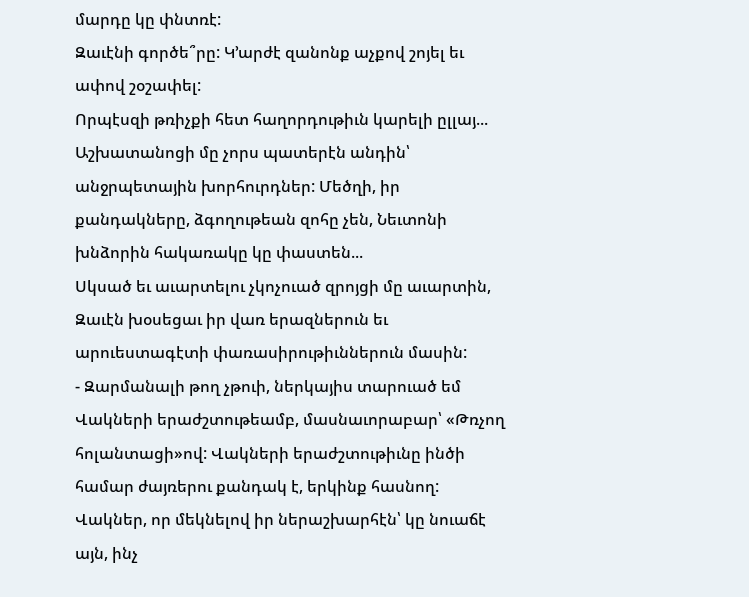մարդը կը փնտռէ:
Զաւէնի գործե՞րը: Կ՚արժէ զանոնք աչքով շոյել եւ ափով շօշափել:
Որպէսզի թռիչքի հետ հաղորդութիւն կարելի ըլլայ...
Աշխատանոցի մը չորս պատերէն անդին՝ անջրպետային խորհուրդներ: Մեծղի, իր քանդակները, ձգողութեան զոհը չեն, Նեւտոնի խնձորին հակառակը կը փաստեն...
Սկսած եւ աւարտելու չկոչուած զրոյցի մը աւարտին, Զաւէն խօսեցաւ իր վառ երազներուն եւ արուեստագէտի փառասիրութիւններուն մասին:
- Զարմանալի թող չթուի, ներկայիս տարուած եմ Վակների երաժշտութեամբ, մասնաւորաբար՝ «Թռչող հոլանտացի»ով: Վակների երաժշտութիւնը ինծի համար ժայռերու քանդակ է, երկինք հասնող: Վակներ, որ մեկնելով իր ներաշխարհէն՝ կը նուաճէ այն, ինչ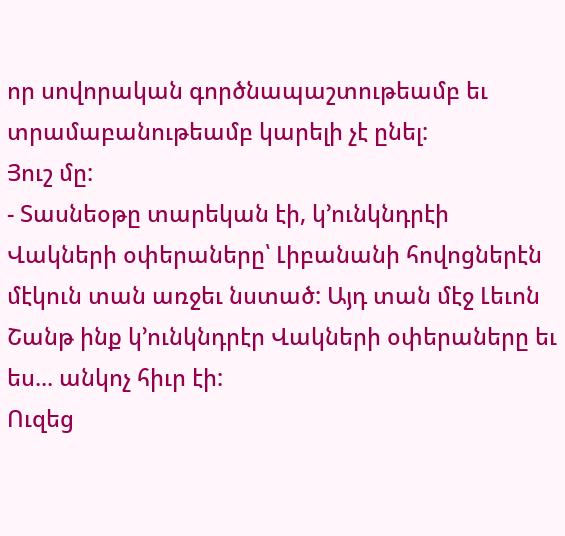որ սովորական գործնապաշտութեամբ եւ տրամաբանութեամբ կարելի չէ ընել:
Յուշ մը:
- Տասնեօթը տարեկան էի, կ՚ունկնդրէի Վակների օփերաները՝ Լիբանանի հովոցներէն մէկուն տան առջեւ նստած: Այդ տան մէջ Լեւոն Շանթ ինք կ՚ունկնդրէր Վակների օփերաները եւ ես... անկոչ հիւր էի:
Ուզեց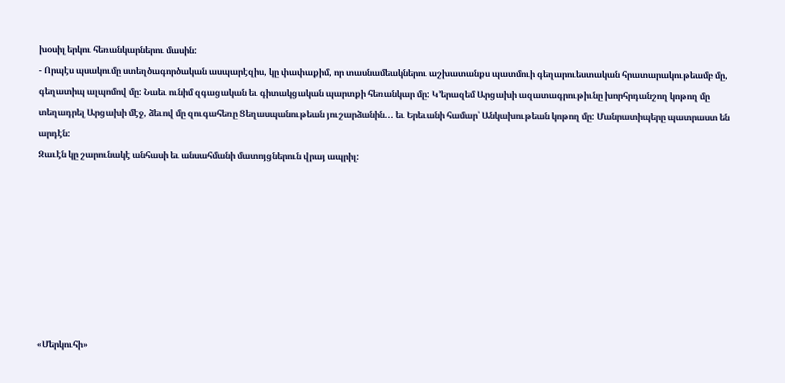խօսիլ երկու հեռանկարներու մասին:
- Որպէս պսակումը ստեղծագործական ասպարէզիս, կը փափաքիմ, որ տասնամեակներու աշխատանքս պատմուի գեղարուեստական հրատարակութեամբ մը, գեղատիպ ալպոմով մը: Նաեւ ունիմ զգացական եւ գիտակցական պարտքի հեռանկար մը: Կ՚երազեմ Արցախի ազատագրութիւնը խորհրդանշող կոթող մը տեղադրել Արցախի մէջ, ձեւով մը զուգահեռը Ցեղասպանութեան յուշարձանին... եւ Երեւանի համար՝ Անկախութեան կոթող մը: Մանրատիպերը պատրաստ են արդէն:
Զաւէն կը շարունակէ անհասի եւ անսահմանի մատոյցներուն վրայ ապրիլ:








«Մերկուհի»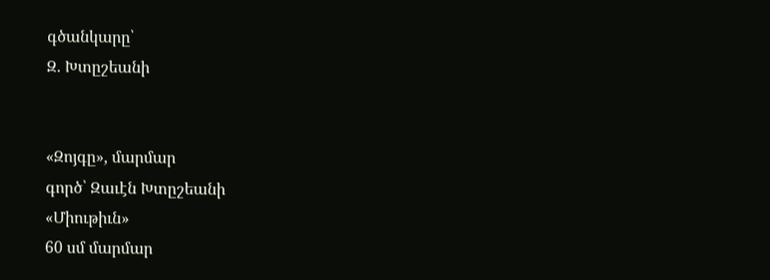գծանկարը՝
Զ. Խտըշեանի


«Զոյգը», մարմար
գործ՝ Զաւէն Խտըշեանի
«Միութիւն»
60 սմ մարմար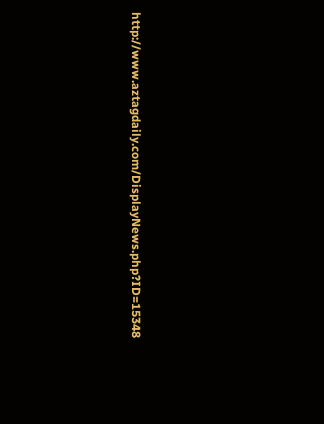http://www.aztagdaily.com/DisplayNews.php?ID=15348